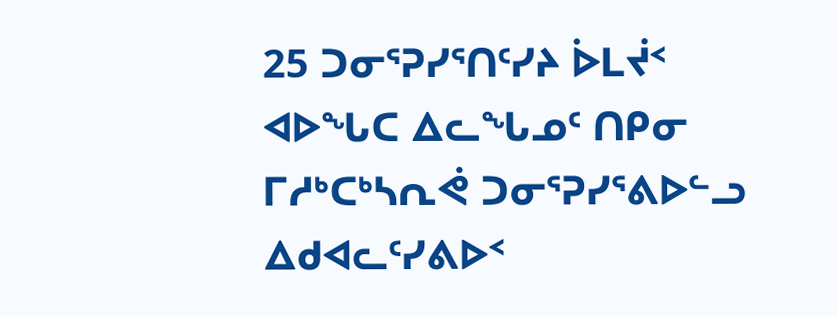25 ᑐᓂᕐᕈᓯᕐᑎᑦᓯᔨ ᐆᒪᔫᑉ ᐊᐅᖓᑕ ᐃᓚᖓᓄᑦ ᑎᑭᓂ ᒥᓱᒃᑕᒃᓴᕆᕚ ᑐᓂᕐᕈᓯᕐᕕᐅᓪᓗ ᐃᑯᐊᓚᑦᓯᕕᐅᑉ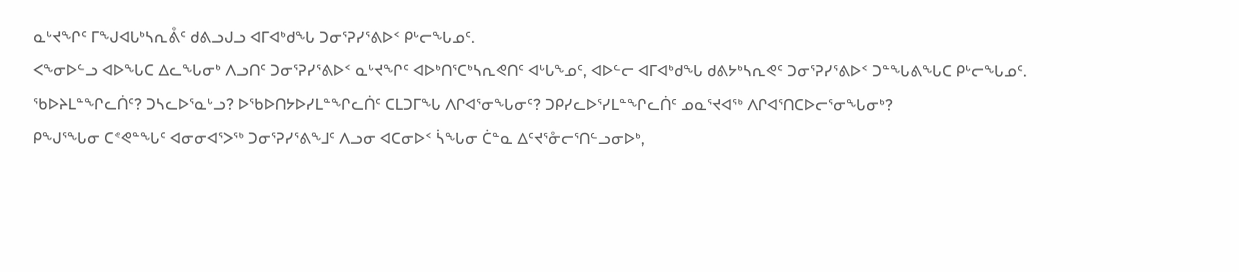ᓇᒡᔪᖏᑦ ᒥᖑᐊᒐᒃᓴᕆᕔᑦ ᑯᕕᓗᒍᓗ ᐊᒥᐊᒃᑯᖓ ᑐᓂᕐᕈᓯᕐᕕᐅᑉ ᑭᒡᓕᖓᓄᑦ.
ᐸᖕᓂᐅᓪᓗ ᐊᐅᖓᑕ ᐃᓚᖓᓂᒃ ᐱᓗᑎᑦ ᑐᓂᕐᕈᓯᕐᕕᐅᑉ ᓇᒡᔪᖏᑦ ᐊᐅᒃᑎᕐᑕᒃᓴᕆᕙᑎᑦ ᐊᒡᒐᖕᓄᑦ, ᐊᐅᓪᓕ ᐊᒥᐊᒃᑯᖓ ᑯᕕᔭᒃᓴᕆᕙᑦ ᑐᓂᕐᕈᓯᕐᕕᐅᑉ ᑐᓐᖓᕕᖓᑕ ᑭᒡᓕᖓᓄᑦ.
ᖃᐅᔨᒪᓐᖏᓚᑏᑦ? ᑐᓴᓚᐅᕐᓇᒡᓗ? ᐅᖃᐅᑎᔭᐅᓯᒪᓐᖏᓚᑏᑦ ᑕᒪᑐᒥᖓ ᐱᒋᐊᕐᓂᖓᓂᑦ? ᑐᑭᓯᓚᐅᕐᓯᒪᓐᖏᓚᑏᑦ ᓄᓇᕐᔪᐊᖅ ᐱᒋᐊᕐᑎᑕᐅᓕᕐᓂᖓᓂᒃ?
ᑭᖑᕐᖓᓂ ᑕᕝᕙᓐᖓᑦ ᐊᓂᓂᐊᕐᐳᖅ ᑐᓂᕐᕈᓯᕐᕕᖕᒧᑦ ᐱᓗᓂ ᐊᑕᓂᐅᑉ ᓵᖓᓂ ᑖᓐᓇ ᐃᑦᔪᕐᓁᓕᕐᑎᓪᓗᓂᐅᒃ,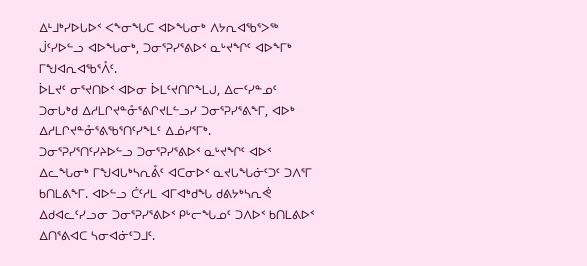ᐃᒻᒧᒃᓯᐅᒐᐅᑉ ᐸᖕᓂᖓᑕ ᐊᐅᖓᓂᒃ ᐱᔭᕆᐊᖃᕐᐳᖅ ᒎᑦᓯᐅᓪᓗ ᐊᐅᖓᓂᒃ, ᑐᓂᕐᕈᓯᕐᕕᐅᑉ ᓇᒡᔪᖏᑦ ᐊᐅᖕᒥᒃ ᒥᖑᐊᕆᐊᖃᕐᐰᑦ.
ᐆᒪᔪᑦ ᓂᕐᔪᑎᐅᑉ ᐊᐅᓂ ᐆᒪᑦᔪᑎᒋᖕᒪᒍ, ᐃᓕᑦᓯᓐᓄᑦ ᑐᓂᒐᒃᑯ ᐃᓱᒪᒋᔪᓐᓁᕐᕕᒋᔪᒪᓪᓗᓯ ᑐᓂᕐᕈᓯᕐᕕᖕᒥ, ᐊᐅᒃ ᐃᓱᒪᒋᔪᓐᓁᕐᕕᖃᕐᑎᑦᓯᖕᒪᑦ ᐃᓅᓯᕐᒥᒃ.
ᑐᓂᕐᕈᓯᕐᑎᑦᓯᔨᐅᓪᓗ ᑐᓂᕐᕈᓯᕐᕕᐅᑉ ᓇᒡᔪᖏᑦ ᐊᐅᑉ ᐃᓚᖓᓂᒃ ᒥᖑᐊᒐᒃᓴᕆᕔᑦ ᐊᑕᓂᐅᑉ ᓇᔪᒐᖓᓃᑦᑐᑦ ᑐᐱᕐᒥ ᑲᑎᒪᕕᖕᒥ. ᐊᐅᓪᓗ ᑖᑦᓱᒪ ᐊᒥᐊᒃᑯᖓ ᑯᕕᔭᒃᓴᕆᕚ ᐃᑯᐊᓚᑦᓯᓗᓂ ᑐᓂᕐᕈᓯᕐᕕᐅᑉ ᑭᒡᓕᖓᓄᑦ ᑐᐱᐅᑉ ᑲᑎᒪᕕᐅᑉ ᐃᑎᕐᕕᐊᑕ ᓴᓂᐊᓃᑦᑐᒧᑦ.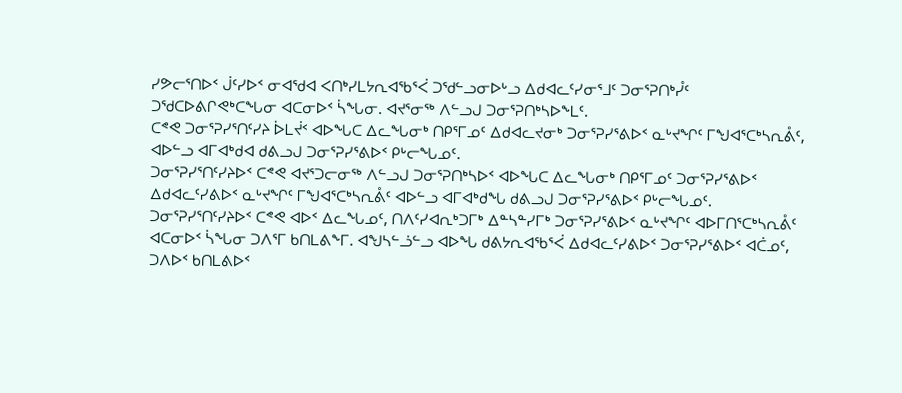ᓯᕗᓕᕐᑎᐅᑉ ᒎᑦᓯᐅᑉ ᓂᐊᖁᐊ ᐸᑎᒃᓯᒪᔭᕆᐊᖃᕐᐹ ᑐᖁᓪᓗᓂᐅᒡᓗ ᐃᑯᐊᓚᑦᓯᓂᕐᒧᑦ ᑐᓂᕐᕈᑎᒃᓮᑦ ᑐᖁᑕᐅᕕᒋᕙᒃᑕᖓᓂ ᐊᑕᓂᐅᑉ ᓵᖓᓂ. ᐊᔪᕐᓂᖅ ᐱᓪᓗᒍ ᑐᓂᕐᕈᑎᒃᓴᐅᖕᒪᑦ.
ᑕᕝᕙ ᑐᓂᕐᕈᓯᕐᑎᑦᓯᔨ ᐆᒪᔫᑉ ᐊᐅᖓᑕ ᐃᓚᖓᓂᒃ ᑎᑭᕐᒥᓄᑦ ᐃᑯᐊᓚᔪᓂᒃ ᑐᓂᕐᕈᓯᕐᕕᐅᑉ ᓇᒡᔪᖏᑦ ᒥᖑᐊᕐᑕᒃᓴᕆᕔᑦ, ᐊᐅᓪᓗ ᐊᒥᐊᒃᑯᐊ ᑯᕕᓗᒍ ᑐᓂᕐᕈᓯᕐᕕᐅᑉ ᑭᒡᓕᖓᓄᑦ.
ᑐᓂᕐᕈᓯᕐᑎᑦᓯᔨᐅᑉ ᑕᕝᕙ ᐊᔪᕐᑐᓕᓂᖅ ᐱᓪᓗᒍ ᑐᓂᕐᕈᑎᒃᓴᐅᑉ ᐊᐅᖓᑕ ᐃᓚᖓᓂᒃ ᑎᑭᕐᒥᓄᑦ ᑐᓂᕐᕈᓯᕐᕕᐅᑉ ᐃᑯᐊᓚᑦᓯᕕᐅᑉ ᓇᒡᔪᖏᑦ ᒥᖑᐊᕐᑕᒃᓴᕆᕔᑦ ᐊᐅᓪᓗ ᐊᒥᐊᒃᑯᖓ ᑯᕕᓗᒍ ᑐᓂᕐᕈᓯᕐᕕᐅᑉ ᑭᒡᓕᖓᓄᑦ.
ᑐᓂᕐᕈᓯᕐᑎᑦᓯᔨᐅᑉ ᑕᕝᕙ ᐊᐅᑉ ᐃᓚᖓᓄᑦ, ᑎᐱᑦᓯᐊᕆᒃᑐᒥᒃ ᐃᓐᓴᓐᓯᒥᒃ ᑐᓂᕐᕈᓯᕐᕕᐅᑉ ᓇᒡᔪᖏᑦ ᐊᐅᒥᑎᕐᑕᒃᓴᕆᕔᑦ ᐊᑕᓂᐅᑉ ᓵᖓᓂ ᑐᐱᕐᒥ ᑲᑎᒪᕕᖕᒥ. ᐊᖑᓴᓪᓘᓪᓗ ᐊᐅᖓ ᑯᕕᔭᕆᐊᖃᕐᐹ ᐃᑯᐊᓚᑦᓯᕕᐅᑉ ᑐᓂᕐᕈᓯᕐᕕᐅᑉ ᐊᑖᓄᑦ, ᑐᐱᐅᑉ ᑲᑎᒪᕕᐅᑉ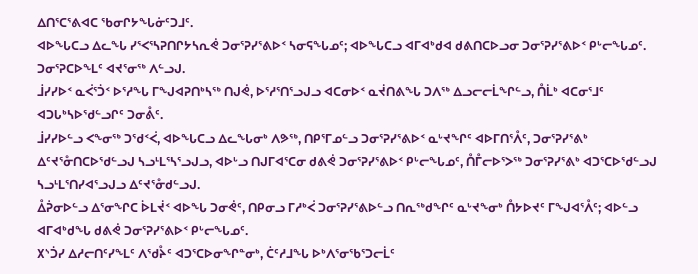ᐃᑎᕐᑕᕐᕕᐊᑕ ᖃᓂᒋᔭᖓᓃᑦᑐᒧᑦ.
ᐊᐅᖓᑕᓗ ᐃᓚᖓ ᓯᕐᐸᕐᓴᕈᑎᒋᔭᓴᕆᕚ ᑐᓂᕐᕈᓯᕐᕕᐅᑉ ᓴᓂᕋᖓᓄᑦ; ᐊᐅᖓᑕᓗ ᐊᒥᐊᒃᑯᐊ ᑯᕕᑎᑕᐅᓗᓂ ᑐᓂᕐᕈᓯᕐᕕᐅᑉ ᑭᒡᓕᖓᓄᑦ. ᑐᓂᕐᕈᑕᐅᖕᒪᑦ ᐊᔪᕐᓂᖅ ᐱᓪᓗᒍ.
ᒨᓯᓯᐅᑉ ᓇᐹᕐᑑᑉ ᐅᕐᓱᖓ ᒥᖑᐊᕈᑎᒃᓴᖅ ᑎᒍᕚ, ᐅᕐᓱᕐᑎᕐᓗᒍᓗ ᐊᑕᓂᐅᑉ ᓇᔫᑎᕕᖓ ᑐᐱᖅ ᐃᓗᓕᓕᒫᖏᓪᓗ, ᑍᒫᒃ ᐊᑕᓂᕐᒧᑦ ᐊᑐᒐᒃᓴᐅᖁᓪᓗᒋᑦ ᑐᓂᕔᑦ.
ᒨᓯᓯᐅᓪᓗ ᐸᖕᓂᖅ ᑐᖁᑉᐹ, ᐊᐅᖓᑕᓗ ᐃᓚᖓᓂᒃ ᐱᕗᖅ, ᑎᑭᕐᒥᓄᓪᓗ ᑐᓂᕐᕈᓯᕐᕕᐅᑉ ᓇᒡᔪᖏᑦ ᐊᐅᒥᑎᕐᐰᑦ, ᑐᓂᕐᕈᓯᕐᕕᒃ ᐃᑦᔪᕐᓁᑎᑕᐅᖁᓪᓗᒍ ᓴᓗᒻᒪᕐᓴᕐᓗᒍᓗ, ᐊᐅᒡᓗ ᑎᒍᒥᐊᕐᑕᓂ ᑯᕕᕚ ᑐᓂᕐᕈᓯᕐᕕᐅᑉ ᑭᒡᓕᖓᓄᑦ, ᑍᒤᓕᐅᕐᐳᖅ ᑐᓂᕐᕈᓯᕐᕕᒃ ᐊᑐᕐᑕᐅᖁᓪᓗᒍ ᓴᓗᒻᒪᕐᑎᓯᐊᕐᓗᒍᓗ ᐃᑦᔪᕐᓁᑯᓪᓗᒍ.
ᐂᕉᓂᐅᓪᓗ ᐃᕐᓂᖏᑕ ᐆᒪᔫᑉ ᐊᐅᖓ ᑐᓂᕚᑦ, ᑎᑭᓂᓗ ᒥᓱᒃᐹ ᑐᓂᕐᕈᓯᕐᕕᐅᓪᓗ ᑎᕆᖅᑯᖏᑦ ᓇᒡᔪᖕᓂᒃ ᑍᔭᐅᔪᑦ ᒥᖑᐊᕐᐰᑦ; ᐊᐅᓪᓗ ᐊᒥᐊᒃᑯᖓ ᑯᕕᕚ ᑐᓂᕐᕈᓯᕐᕕᐅᑉ ᑭᒡᓕᖓᓄᑦ.
᙭ᔅᑑᓯ ᐃᓱᓕᑎᑦᓯᖕᒪᑦ ᐱᖁᔧᑦ ᐊᑐᕐᑕᐅᓂᖏᓐᓂᒃ, ᑖᑦᓱᒧᖓ ᐅᒃᐱᕐᓂᖃᕐᑐᓕᒫᑦ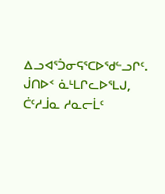ᐃᓗᐊᕐᑑᓂᕋᕐᑕᐅᖁᓪᓗᒋᑦ.
ᒎᑎᐅᑉ ᓈᒻᒪᒋᓚᐅᕐᒪᒍ, ᑖᑦᓱᒨᓇ ᓱᓇᓕᒫᑦ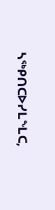ᓴᖅᑭᑎᑕᐅᓯᒪᖕᒪᑕ,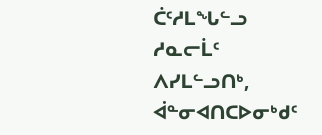ᑖᑦᓱᒪᖓᓪᓗ ᓱᓇᓕᒫᑦ ᐱᓯᒪᓪᓗᑎᒃ, ᐋᓐᓂᐊᑎᑕᐅᓂᒃᑯᑦ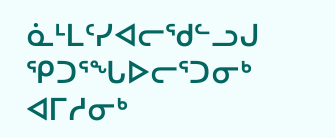ᓈᒻᒪᑦᓯᐊᓕᖁᓪᓗᒍ ᕿᑐᕐᖓᐅᓕᕐᑐᓂᒃ ᐊᒥᓱᓂᒃ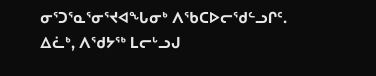ᓂᕐᑐᕐᓇᕐᓂᕐᔪᐊᖓᓂᒃ ᐱᖃᑕᐅᓕᖁᓪᓗᒋᑦ.
ᐃᓛᒃ, ᐱᖁᔭᖅ ᒪᓕᒡᓗᒍ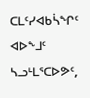ᑕᒪᑦᓯᐊᑲᓵᖏᑦ ᐊᐅᖕᒧᑦ ᓴᓗᒻᒪᕐᑕᐅᕗᑦ,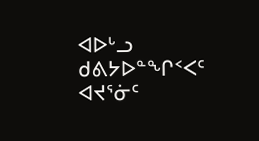ᐊᐅᒡᓗ ᑯᕕᔭᐅᓐᖏᑉᐸᑦ ᐊᔪᕐᓃᑦ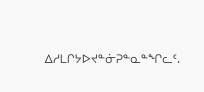ᐃᓱᒪᒋᔭᐅᔪᓐᓃᕈᓐᓇᓐᖏᓚᑦ.